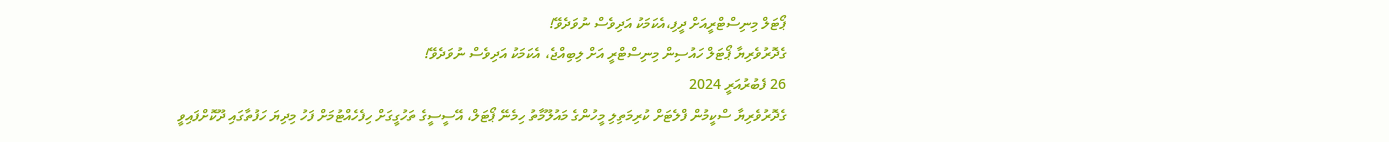ޕޯޓަލް މިނިސްޓްރީއަށް ދީފި،އެކަމަކު އަދިވެސް ނުވަދެވޭ!
ގެދޮރުވެރިޔާ ޕޯޓަލް ހައުސިން މިނިސްޓްރީ އަށް ލިބިއްޖެ، އެކަމަކު އަދިވެސް ނުވަދެވޭ!
26 ފެބުރުއަރީ 2024
ގެދޮރުވެރިޔާ ސްކީމުން ފްލެޓަށް ކުރިމަތިލި މީހުންގެ މައުލޫމާތު ހިމެނޭ ޕޯޓަލް، އޭސީސީގެ ތަހުގީގަށް ހިފެހެއްޓުމަށް ފަހު މިދިޔަ ހަފުތާގައި ދޫކޮށްފައިވީ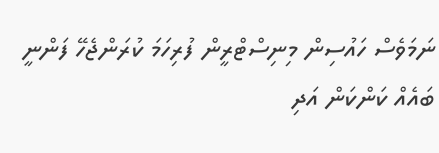ނަމަވެސް ހައުސިން މިނިސްޓްރީން ފުރިހަމަ ކުރަންޖެހޭ ފަންނީ ބައެއް ކަންކަން އަދި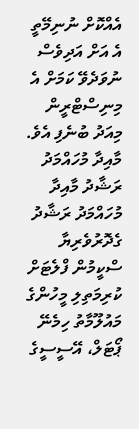އެއްކޮށް ނުނިމޭތީ އެ އަށް އަދިވެސް ނުވަދެވޭ ކަމަށް އެ މިނިސްޓްރީން މިއަދު ބުނެފި އެވެ.
މާއިދާ މުހައްމަދު ރަޝާދު މާއިދާ މުހައްމަދު ރަޝާދު
ގެދޮރުވެރިޔާ ސްކީމުން ފްލެޓަށް ކުރިމަތިލި މީހުންގެ މައުލޫމާތު ހިމެނޭ ޕޯޓަލް، އޭސީސީގެ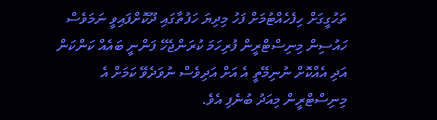ތަހުގީގަށް ހިފެހެއްޓުމަށް ފަހު މިދިޔަ ހަފުތާގައި ދޫކޮށްފައިވީ ނަމަވެސް ހައުސިން މިނިސްޓްރީން ފުރިހަމަ ކުރަންޖެހޭ ފަންނީ ބައެއް ކަންކަން އަދި އެއްކޮށް ނުނިމޭތީ އެ އަށް އަދިވެސް ނުވަދެވޭ ކަމަށް އެ މިނިސްޓްރީން މިއަދު ބުނެފި އެވެ.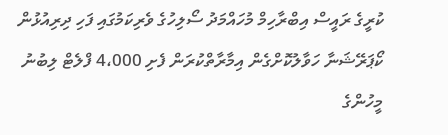ކުރީގެ ރައީސް އިބްރާހިމް މުހައްމަދު ސޯލިހުގެ ވެރިކަމުގައި ފަހި ދިރިއުޅުން ކޯޕަރޭޝަނާ ހަވާލުކޮށްގެން އިމާރާތްކުރަން ފެށި 4،000 ފްލެޓް ލިބުނު މީހުންގެ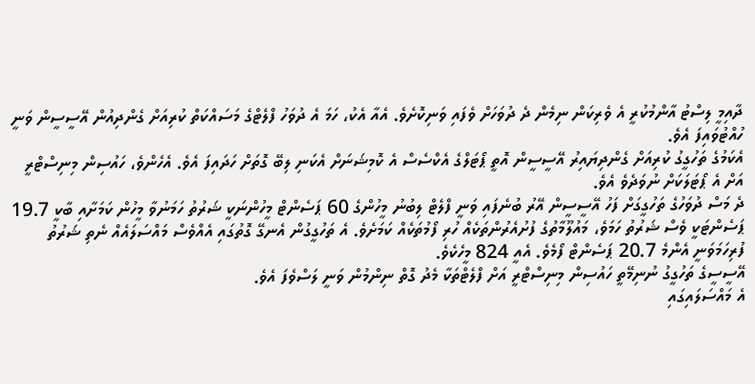ދާއިމީ ލިސްޓު އާންމުކުރީ އެ ވެރިކަން ނިމެން ދެ ދުވަހަށް ވެފައި ވަނިކޮށެވެ. އެއާ އެކު، ހަމަ އެ ދުވަހު ފްލެޓްގެ މަސައްކަތް ކުރިއަށް ގެންދިއުން އޭސީސީން ވަނީ ހުއްޓުވައިފަ އެވެ.
އެކަމުގެ ތަހުގީގު ކުރިއަށް ގެންދިޔައިރު އޭސީސީން އޮތީ ޕޯޓަލްގެ އެކްސެސް އެ ކޮމިޝަނަށް އެކަނި ލިބޭ ގޮތަށް ހަދައިފަ އެވެ. އެހެންވެ، ހައުސިން މިނިސްޓްރީ އަށް އެ ޕޯޓަލަކަށް ނުވަދެވެ އެވެ.
ދެ މަސް ދުވަހުގެ ތަހުގީގަށް ފަހު އޭސީސީން އޭރު ބުނެފައި ވަނީ ފްލެޓް ލިބުނު މީހުންގެ 60 ޕަސެންޓް މީހުންނަކީ ޝަރުތު ހަމަނުވާ މީހުން ކަމަށާއި ބާކީ 19.7 ޕަސެންޓަކީ ވެސް ޝަރުތު ހަމަވެ، މައުލޫމާތުގެ ފުށުއެރުންތަކެއް ހުރި ފޯމުތަކެއް ކަމަށެވެ. އެ ތަހުގީގުން އެނގޭ ގޮތުގައި އެއްވެސް މައްސަލައެއް ނެތި ޝަރުތު ފުރިހަމަވަނީ އެންމެ 20.7 ޕަސެންޓް ފޯމެވެ. އެއީ 824 މީހެކެވެ.
އޭސީސީގެ ތަހުގީގު ނުނިމޭތީ ހައުސިން މިނިސްޓްރީ އަށް ފްލެޓްތަކާ މެދު ގޮތް ނިންމުން ވަނީ ލަސްވެފަ އެވެ.
އެ މައްސަލައިގައި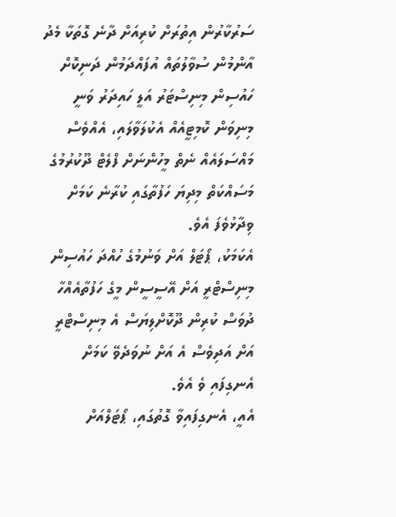ސަރުކާރުން އިތުރަށް ކުރިއަށް ދާނެ ގޮތަކާ މެދު އާންމުން ސުވާލުތައް އުފައްދަމުން ދަނިކޮށް ހައުސިން މިނިސްޓަރު އަލީ ހައިދަރު ވަނީ މިނިވަން ކޮމިޓީއެއް އެކުލަވާލައި، އެއްވެސް މައްސަލައެއް ނެތް މީހުންނަށް ފްލެޓް ދޫކުރުމުގެ މަސައްކަތް މިދިޔަ ހަފުތާގައި ކުރާނެ ކަމަށް ވިދާޅުވެފަ އެވެ.
އެކަމަކު، ޕޯޓަލް އަށް ވަނުމުގެ ހުއްދަ ހައުސިން މިނިސްޓްރީ އަށް އޭސީސީން މީގެ ހަފުތާއެއްހާ ދުވަސް ކުރިން ދޫކޮށްލިޔަސް އެ މިނިސްޓްރީ އަށް އަދިވެސް އެ އަށް ނުވަދެވޭ ކަމަށް އެނގިފައި ވެ އެވެ.
އެއީ، އެނގިފައިވާ ގޮތުގައި، ޕޯޓަލްއަށް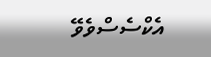އެކްސެސްވެވޭ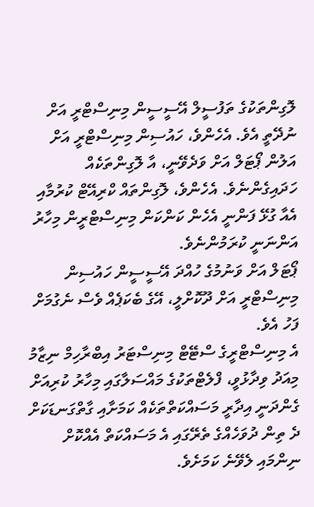ލޮގިންތަކުގެ ތަފުސީލް އޭސީސީން މިނިސްޓްރީ އަށް ނުދޭތީ އެވެ. އެހެންވެ، ހައުސިން މިނިސްޓްރީ އަށް އަލުން ޕޯޓަލް އަށް ވަދެވޭނީ، އާ ލޮގިންތަކެއް ހަދައިގެންނެވެ. އެހެންވެ، ލޮގިންތައް ކްރިއޭޓް ކުރުމާއި އެއާ ގުޅޭ ފަންނީ އެހެން ކަންކަން މިނިސްޓްރީން މިހާރު އަންނަނީ ކުރަމުންނެވެ.
ޕޯޓަލް އަށް ވަނުމުގެ ހުއްދަ އޭސީސީން ހައުސިން މިނިސްޓްރީ އަށް ދޫކޮށްލީ، އޭގެ ބެކަޕެއް ވެސް ނެގުމަށް ފަހު އެވެ.
އެ މިނިސްޓްރީގެ ސްޓޭޓް މިނިސްޓަރު އިބްރާހިމް ނިޒާމު މިއަދު ވިދާޅުވީ، ފްލެޓްތަކުގެ މައްސަލާގައި މިހާރު ކުރިއަށް ގެންދަނީ އިދާރީ މަސައްކަތްތަކެއް ކަމަށާއި ގާތްގަނޑަކަށް ދެ ތިން ދުވަހެއްގެ ތެރޭގައި އެ މަސައްކަތް އެއްކޮށް ނިންމައި ލެވޭނެ ކަމަށެވެ.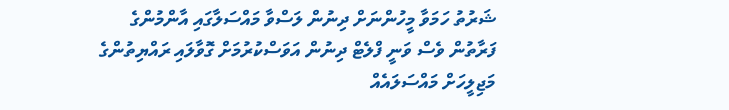ޝަރުތު ހަމަވާ މީހުންނަށް ދިނުން ލަސްވާ މައްސަލާގައި އާންމުންގެ ފަރާތުން ވެސް ވަނީ ފްލެޓް ދިނުން އަވަސްކުރުމަށް ގޮވާލައި ރައްޔިތުންގެ މަޖިލީހަށް މައްސަލައެއް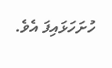ހުށަހަޅައިފަ އެވެ.